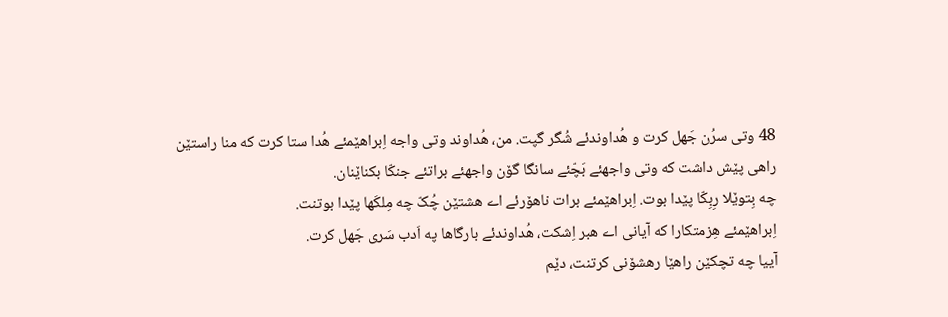48 وتی سرُن جَهل کرت و هُداوندئے شُگر گپت. من، هُداوند وتی واجه اِبراهێمئے هُدا ستا کرت که منا راستێن راهی پێش داشت که وتی واجهئے بَچّئے سانگا گۆن واجهئے براتئے جنکّا بکناێنان.
چه بِتوێلا رِبِکّا پێدا بوت. اِبراهێمئے برات ناهۆرئے اے هشتێن چُکّ چه مِلکَها پێدا بوتنت.
اِبراهێمئے هِزمتکارا که آیانی اے هبر اِشکت، هُداوندئے بارگاها په اَدب سَری جَهل کرت.
آییا چه تچکێن راهێا رهشۆنی کرتنت، دێم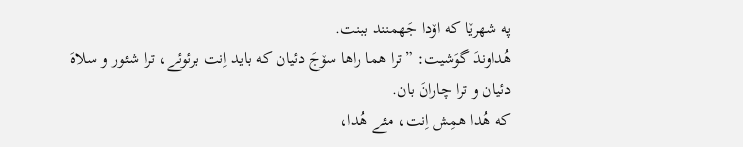په شهرێا که اۆدا جَهمنند ببنت.
هُداوندَ گوَشیت: ”ترا هما راها سۆجَ دئیان که باید اِنت برئوئے، ترا شئور و سلاهَ دئیان و ترا چارانَ بان.
که هُدا همِش اِنت، مئے هُدا،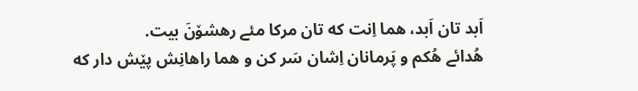اَبد تان اَبد، هما اِنت که تان مرکا مئے رهشۆنَ بیت.
هُدائے هُکم و پَرمانان اِشان سَر کن و هما راهانِش پێش دار که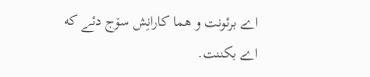اے برئونت و هما کارانِش سۆج دئے که اے بکننت.